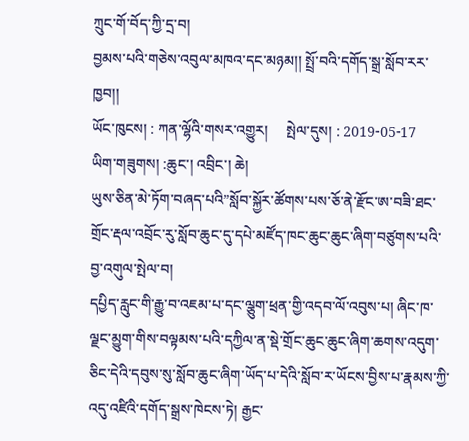ཀྲུང་གོ་བོད་ཀྱི་དྲ་བ།
བྱམས་པའི་གཅེས་འབུལ་མཁའ་དང་མཉམ།། སྤྲོ་བའི་དགོད་སྒྲ་སློབ་རར་ཁྱབ།།
ཡོང་ཁུངས། : ཀན་ལྷོའི་གསར་འགྱུར།     སྤེལ་དུས། : 2019-05-17
ཡིག་གཟུགས། :ཆུང་། འབྲིང་། ཆེ།
ཡུས་ཅིན་མེ་ཏོག་བཞད་པའི”སློབ་སྐྱོར་ཚོགས་པས་ཅོ་ནེ་རྫོང་ཨ་བཟི་ཐང་གྲོང་རྡལ་འབྲོང་རུ་སློབ་ཆུང་དུ་དཔེ་མཛོད་ཁང་ཆུང་ཆུང་ཞིག་བཙུགས་པའི་བྱ་འགུལ་སྤེལ་བ།
དཔྱིད་རླུང་གི་རྒྱུ་བ་འཇམ་པ་དང་ལྕུག་ཕྲན་གྱི་འདབ་ལོ་འབུས་པ། ཞིང་ཁ་ལྗང་མྱུག་གིས་བལྟམས་པའི་དཀྱིལ་ན་སྡེ་གྲོང་ཆུང་ཆུང་ཞིག་ཆགས་འདུག་ཅིང་དེའི་དབུས་སུ་སློབ་ཆུང་ཞིག་ཡོད་པ་དེའི་སློབ་ར་ཡོངས་བྱིས་པ་རྣམས་ཀྱི་འདུ་འཛིའི་དགོད་སྒྲས་ཁེངས་ཏེ། རྒྱང་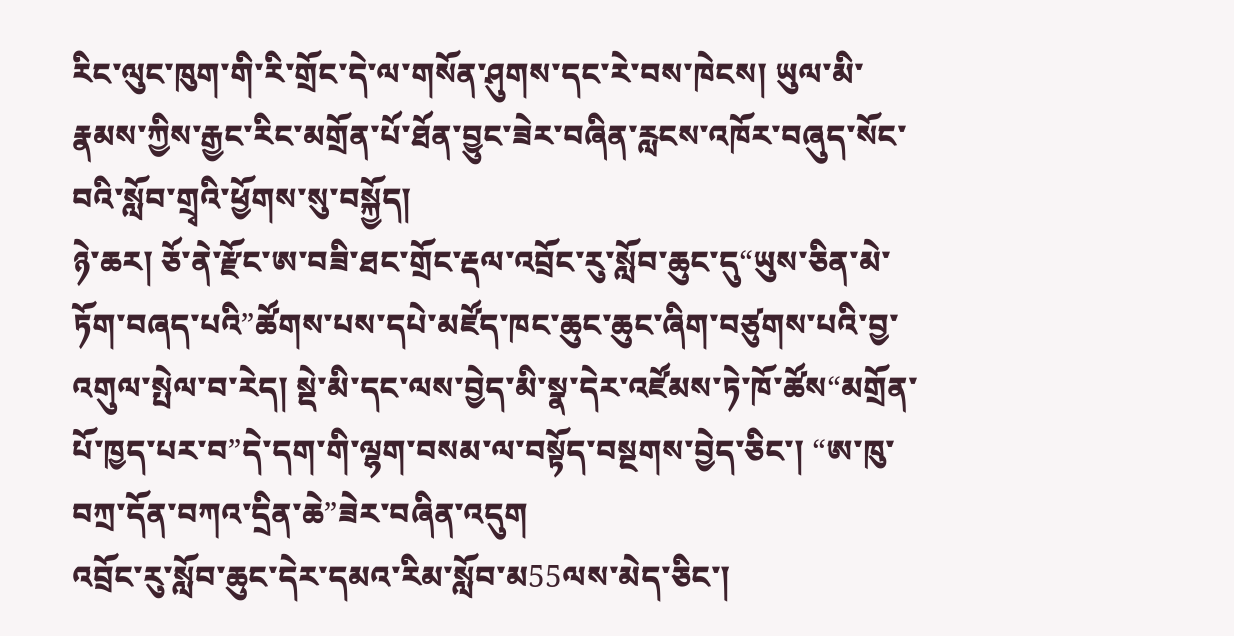རིང་ལུང་ཁུག་གི་རི་གྲོང་དེ་ལ་གསོན་ཤུགས་དང་རེ་བས་ཁེངས། ཡུལ་མི་རྣམས་ཀྱིས་རྒྱང་རིང་མགྲོན་པོ་ཐོན་བྱུང་ཟེར་བཞིན་རླངས་འཁོར་བཞུད་སོང་བའི་སློབ་གྲྭའི་ཕྱོགས་སུ་བསྐྱོད།
ཉེ་ཆར། ཅོ་ནེ་རྫོང་ཨ་བཟི་ཐང་གྲོང་རྡལ་འབྲོང་རུ་སློབ་ཆུང་དུ“ཡུས་ཅིན་མེ་ཏོག་བཞད་པའི”ཚོགས་པས་དཔེ་མཛོད་ཁང་ཆུང་ཆུང་ཞིག་བཙུགས་པའི་བྱ་འགུལ་སྤེལ་བ་རེད། སྡེ་མི་དང་ལས་བྱེད་མི་སྣ་དེར་འཛོམས་ཏེ་ཁོ་ཚོས“མགྲོན་པོ་ཁྱད་པར་བ”དེ་དག་གི་ལྷག་བསམ་ལ་བསྟོད་བསྔགས་བྱེད་ཅིང་། “ཨ་ཁུ་བཀྲ་དོན་བཀའ་དྲིན་ཆེ”ཟེར་བཞིན་འདུག
འབྲོང་རུ་སློབ་ཆུང་དེར་དམའ་རིམ་སློབ་མ55ལས་མེད་ཅིང་།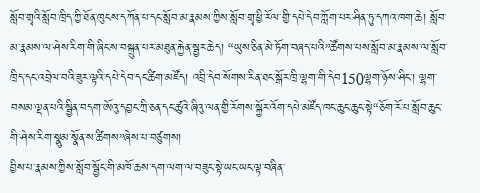སློབ་གྲྭའི་སློབ་ཁྲིད་ཀྱི་ཐོན་ཁུངས་དཀོན་པ་དང་སློབ་མ་རྣམས་ཀྱིས་སློབ་གྲྭ་ཕྱི་རོལ་གྱི་དཔེ་དེབ་ཀློག་པར་ཤིན་ཏུ་དཀའ་ཁག་ཆེ། སློབ་མ་རྣམས་ལ་ཤེས་རིག་གི་ཞིང་ས་བསྐྲུན་པར་མཐུན་རྐྱེན་སྦྱར་ཆེད། “ཡུས་ཅིན་མེ་ཏོག་བཞད་པའི”ཚོགས་པས་སློབ་མ་རྣམས་ལ་སློབ་ཁྲིད་དང་འབྲེལ་བའི་ཟུར་ལྟའི་དཔེ་དེབ་དང་ཚིག་མཛོད། འབྲི་དེབ་སོགས་རིན་ཐང་སྒོར་ཁྲི་ལྷག་གི་དེབ150ལྷག་ཉོས་ཤིང་། ལྷག་བསམ་ལྡན་པའི་སྦྱིན་བདག་ཨོའུ་དབྱང་ཀྲི་ཅན་དང་ཚུའེ་ཞིའུ་ལན་གྱི་རོགས་སྐྱོར་འོག་དཔེ་མཛོད་ཁང་ཆུང་ཆུང་སྟེ“ཅོག་རོ་པ་སློབ་ཆུང་གི་ཤེས་རིག་སྣུམ་སྣོན་ས་ཚིགས”ཞེས་པ་བཙུགས།
བྱིས་པ་རྣམས་ཀྱིས་སློབ་སྦྱོང་གི་མཁོ་ཆས་དག་ལག་ལ་བཟུང་སྟེ་ཡང་ཡང་ལྟ་བཞིན་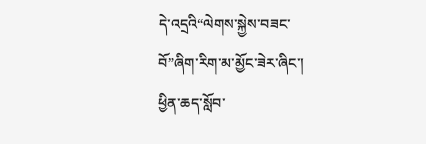དེ་འདྲའི“ལེགས་སྐྱེས་བཟང་བོ”ཞིག་རིག་མ་མྱོང་ཟེར་ཞིང་། ཕྱིན་ཆད་སློབ་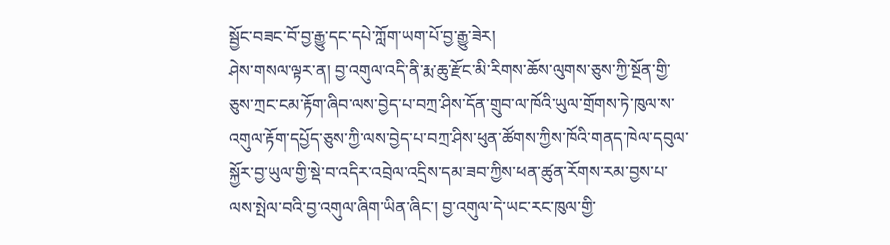སྦྱོང་བཟང་བོ་བྱ་རྒྱུ་དང་དཔེ་ཀློག་ཡག་པོ་བྱ་རྒྱུ་ཟེར།
ཤེས་གསལ་ལྟར་ན། བྱ་འགུལ་འདི་ནི་རྨ་ཆུ་རྫོང་མི་རིགས་ཆོས་ལུགས་ཅུས་ཀྱི་སྔོན་གྱི་ཅུས་ཀྲང་ངམ་རྟོག་ཞིབ་ལས་བྱེད་པ་བཀྲ་ཤིས་དོན་གྲུབ་ལ་ཁོའི་ཡུལ་གྲོགས་ཏེ་ཁུལ་ས་འགུལ་རྟོག་དཔྱོད་ཅུས་ཀྱི་ལས་བྱེད་པ་བཀྲ་ཤིས་ཕུན་ཚོགས་ཀྱིས་ཁོའི་གནད་ཁེལ་དབུལ་སྐྱོར་བྱ་ཡུལ་གྱི་སྡེ་བ་འདིར་འབྲེལ་འདྲིས་དམ་ཟབ་ཀྱིས་ཕན་ཚུན་རོགས་རམ་བྱས་པ་ལས་སྤེལ་བའི་བྱ་འགུལ་ཞིག་ཡིན་ཞིང་། བྱ་འགུལ་དེ་ཡང་རང་ཁུལ་གྱི་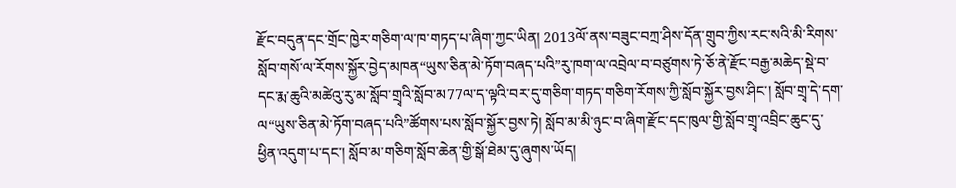རྫོང་བདུན་དང་གྲོང་ཁྱེར་གཅིག་ལ་ཁ་གཏད་པ་ཞིག་ཀྱང་ཡིན། 2013ལོ་ནས་བཟུང་བཀྲ་ཤིས་དོན་གྲུབ་ཀྱིས་རང་སའི་མི་རིགས་སློབ་གསོ་ལ་རོགས་སྐྱོར་བྱེད་མཁན“ཡུས་ཅིན་མེ་ཏོག་བཞད་པའི”རུ་ཁག་ལ་འབྲེལ་བ་བཙུགས་ཏེ་ཅོ་ནེ་རྫོང་བརྒྱ་མཆེད་སྡེ་བ་དང་རྨ་ཆུའི་མཚེའུ་རུ་མ་སློབ་གྲྭའི་སློབ་མ77ལ་ད་ལྟའི་བར་དུ་གཅིག་གཏད་གཅིག་རོགས་ཀྱི་སློབ་སྐྱོར་བྱས་ཤིང་། སློབ་གྲྭ་དེ་དག་ལ“ཡུས་ཅིན་མེ་ཏོག་བཞད་པའི”ཚོགས་པས་སློབ་སྐྱོར་བྱས་ཏེ། སློབ་མ་མི་ཉུང་བ་ཞིག་རྫོང་དང་ཁུལ་གྱི་སློབ་གྲྭ་འབྲིང་ཆུང་དུ་ཕྱིན་འདུག་པ་དང་། སློབ་མ་གཅིག་སློབ་ཆེན་གྱི་སྒོ་ཐེམ་དུ་ཞུགས་ཡོད།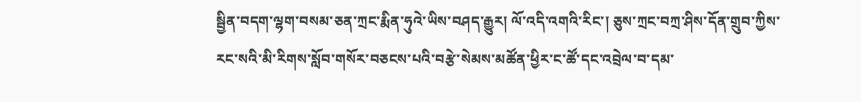སྦྱིན་བདག་ལྷག་བསམ་ཅན་ཀྲང་རྨིན་ཧུའེ་ཡིས་བཤད་རྒྱུར། ལོ་འདི་འགའི་རིང་། ཅུས་ཀྲང་བཀྲ་ཤིས་དོན་གྲུབ་ཀྱིས་རང་སའི་མི་རིགས་སློབ་གསོར་བཅངས་པའི་བརྩེ་སེམས་མཚོན་ཕྱིར་ང་ཚོ་དང་འབྲེལ་བ་དམ་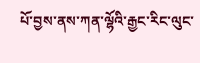པོ་བྱས་ནས་ཀན་ལྷོའི་རྒྱང་རིང་ལུང་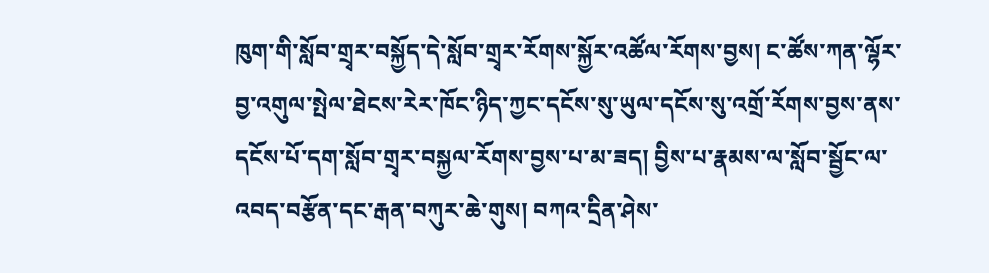ཁུག་གི་སློབ་གྲྭར་བསྐྱོད་དེ་སློབ་གྲྭར་རོགས་སྐྱོར་འཚོལ་རོགས་བྱས། ང་ཚོས་ཀན་ལྷོར་བྱ་འགུལ་སྤེལ་ཐེངས་རེར་ཁོང་ཉིད་ཀྱང་དངོས་སུ་ཡུལ་དངོས་སུ་འགྲོ་རོགས་བྱས་ནས་དངོས་པོ་དག་སློབ་གྲྭར་བསྐྱལ་རོགས་བྱས་པ་མ་ཟད། བྱིས་པ་རྣམས་ལ་སློབ་སྦྱོང་ལ་འབད་བརྩོན་དང་རྒན་བཀུར་ཆེ་གུས། བཀའ་དྲིན་ཤེས་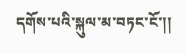དགོས་པའི་སྐུལ་མ་བཏང་ངོ་།།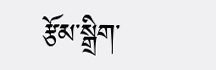རྩོམ་སྒྲིག་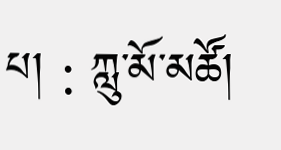པ། : ཀླུ་མོ་མཚོ།